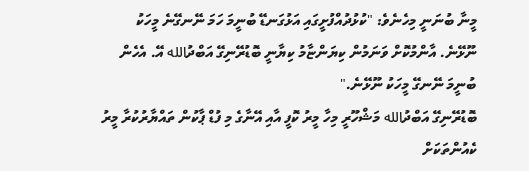މީނާ ބުނަނީ މިހެނެވެ: "ކުޅުދުއްފުށީގައި އަޅުގަނޑޭ ބުނީމަ ހަމަ ނޭނގޭނެ މީހަކު ނޫޅޭނެ. އާންމުކޮށް ވަނަމުން ކިޔަންޏާމު ކިޔާނީ ބޮޑުރޭނިގޭ އަބްދުالله އޭ. އެހެން ބުނީމަ ނޭނގޭ މީހަކު ނޫޅޭނެ."
ބޮޑުރޭނިގޭ އަބްދުالله މަޝްހޫރީ މިހާ މީރު ކޮފީ އާއި އޭނާގެ މި ފުޑް ޕާކުން ތައްޔާރުކުރާ މީރު ކެއުންތަކަށް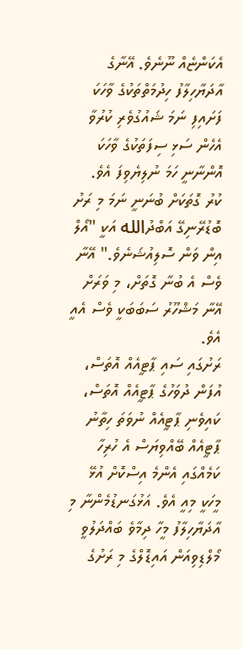އެކަންޏެއް ނޫނެވެ. އޭނާގެ އާދަޔާހިލާފު ހިދުމަތްތަކުގެ ވާހަކަ ފަށައިފި ނަމަ ޝައުގުވެރި ކުރުވާ އެހެން ސަޅި ސިފަތަކުގެ ވާހަކަ އޮންނާނީ ހަމަ ނުލިޔެވިފަ އެވެ.
ކުރު ގޮތަކަށް ބުނަނީ ނަމަ މި ރަށު ބޮޑުރޭނިގޭ އަބްދުالله އަކީ "އޯލް އިން ވަން ސޮލިއުޝަނެވެ." އޭނާ ވެސް އެ ބުނާ ގޮތަށް، މި ވަރަށް އޭނާ މަޝްހޫރު ސަބަބަކީ ވެސް އެއީ އެވެ.
ރަށުގައި ސައި ޕާޓީއެއް އޮތަސް، އުފަން ދުވަހުގެ ޕާޓީއެއް އޮތަސް، ކައިވެނި ޕާޓީއެއް ނުވަތަ ހިތާނު ޕާޓީއެއް ބޭއްވިޔަސް އެ ހުރިހާ ކަމެއްގައި އެންމެ އިސްކޮށް އުޅޭ މީހަކީ މިއީ އެވެ. އަޅުގަނޑުމެންނާ މި އާދަޔާހިލާފު މީހާ ދިމާވެ ބައްދަލުވީ މޯލްޑިވިއަން އައިޑޮލްގެ މި ރަށުގެ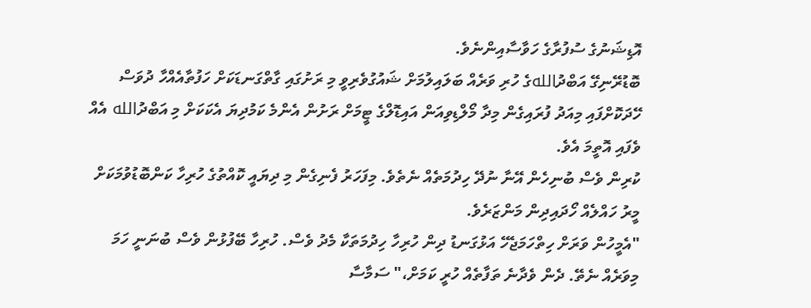އޮޑިޝަނުގެ ސުފުރާގެ ހަވާސާއިންނެވެ.
ބޮޑުރޭނިގޭ އަބްދުاللهގެ ހުރި ވަރެއް ބަލައިލުމަށް ޝައުގުވެރިވީ މި ރަށުގައި ގާތްގަނޑަކަށް ހަފުތާއެއްހާ ދުވަސް ހޭދަކޮށްފައި މިއަދު ފުރައިގެން މިދާ މޯލްޑިވިއަން އައިޑޮލްގެ ޓީމަށް ރަށުން އެންމެ ކަމުދިޔަ އެކަކަށް މި އަބްދުالله އެއް ވެފައި އޮތީމަ އެވެ.
ކުރިން ވެސް ބުނިހެން އޭނާ ނުދޭ ހިދުމަތެއް ނެތެވެ. މިފަހަރު ފެނިގެން މި ދިޔައީ ކޮއްތުގެ ހުރިހާ ކަންބޮޑުވުމަކަށް މީރު ހައްލެއް ހޯދައިދިން މަންޒަރެވެ.
"އެމީހުން ވަރަށް ހިތްހަމަޖެހޭ އަޅުގަނޑު ދިން ހުރިހާ ހިދުމަތަކާ މެދު ވެސް. ހުރިހާ ބޭފުޅުން ވެސް ބުނަނީ ހަމަ މިވަރެއް ނެތޭ. ދެން ވެދާނެ ތަފާތެއް ހުރީ ކަމަށް،" ސަމާސާ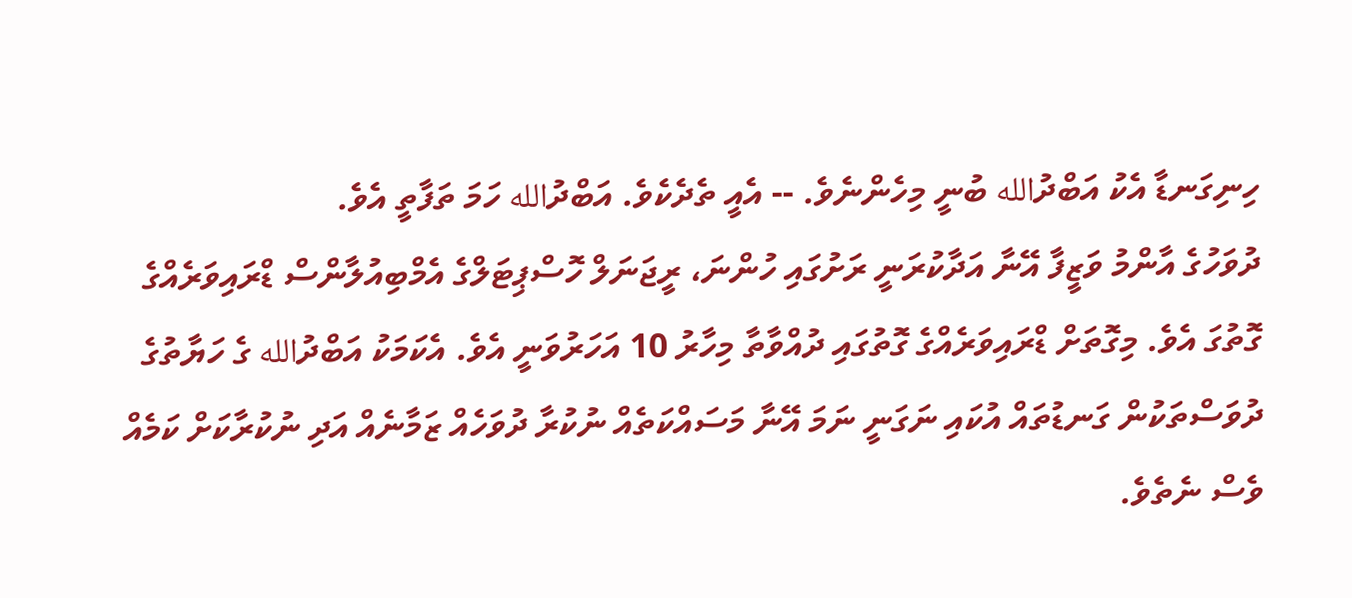ހިނިގަނޑާ އެކު އަބްދުالله ބުނީ މިހެންނެވެ. -- އެއީ ތެދެކެވެ. އަބްދުالله ހަމަ ތަފާތީ އެވެ.
ދުވަހުގެ އާންމު ވަޒީފާ އޭނާ އަދާކުރަނީ ރަށުގައި ހުންނަ، ރީޖަނަލް ހޮސްޕިޓަލްގެ އެމްބިއުލާންސް ޑްރައިވަރެއްގެ ގޮތުގަ އެވެ. މިގޮތަށް ޑްރައިވަރެއްގެ ގޮތުގައި ދުއްވާތާ މިހާރު 10 އަހަރުވަނީ އެވެ. އެކަމަކު އަބްދުالله ގެ ހަޔާތުގެ ދުވަސްތަކުން ގަނޑުތައް އުކައި ނަގަނީ ނަމަ އޭނާ މަސައްކަތެއް ނުކުރާ ދުވަހެއް ޒަމާނެއް އަދި ނުކުރާކަށް ކަމެއް ވެސް ނެތެވެ.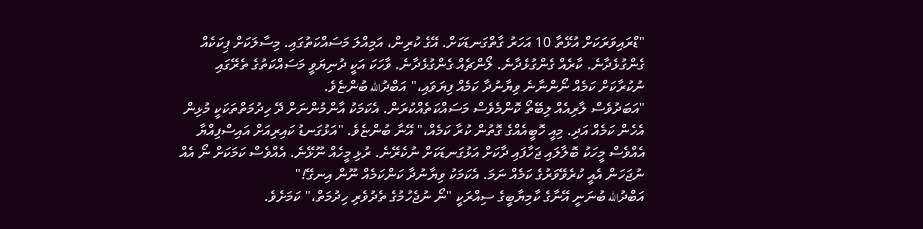"ޑްރައިވަރަކަށް އުޅޭތާ 10 އަހަރު ގާތްގަނޑަކަށް. އޭގެ ކުރިން، އަމިއްލަ މަސައްކަތުގައި. މިސާލަކަށް ޕިކަކެއް ގެންގުޅެދާނެ. ކާރެއް ގެންގުޅެދާނެ. ލޯންޗެއް ގެންގުޅެދާނެ. ވާހަކަ އަކީ ދުނިޔަވީ މަސައްކަތުގެ ތެރޭގައި ނުކުރާކަށް ކަމެއް ނޯންނާނެ ވިޔާނުދާ ކަމެއް ފިޔަވައި،" އަބްދުالله ބުންޏެވެ.
"އަބަދުވެސް ލާރިއެއް ލިބޭތޯ ކޮންމެވެސް މަސައްކަތެއްކުރަން. އެކަމަކު އާންމުންނަށް ދޭ ހިދުމަތްތަކަކީ މުޅިން އެހެން ކަމެއް އަދި. މިއީ ހޮބީއެއްގެ ގޮތުން ކުރާ ކަމެއް،" އޭނާ ބުންޏެވެ. "އަޅުގަނޑު ކައިރިއަށް އައިސްފިއްޔާ އެއްވެސް މީހަކު ބޮލާލައި ޖަހާފައި ދާކަށް އަޅުގަނޑަކަށް ނުކެރޭނެ. ރުޅި މީހެއް ނޫޅޭނެ. އެއްވެސް ކަމަކަށް ނޯ އެއް ނުޖަހަން އެއީ ކުރެވޭވަރުގެ ކަމެއް ނަމަ. އެކަމަކު ވިޔާނުދާ ކަންކަމެއް ނޫން އިނގޭ!"
އަބްދުالله ބުނަނީ އޭނާގެ ކާމިޔާބީގެ ސިއްރަކީ "ނޯ ނުޖެހުމުގެ ތެދުވެރި ހިދުމަތް،" ކަމަށެވެ.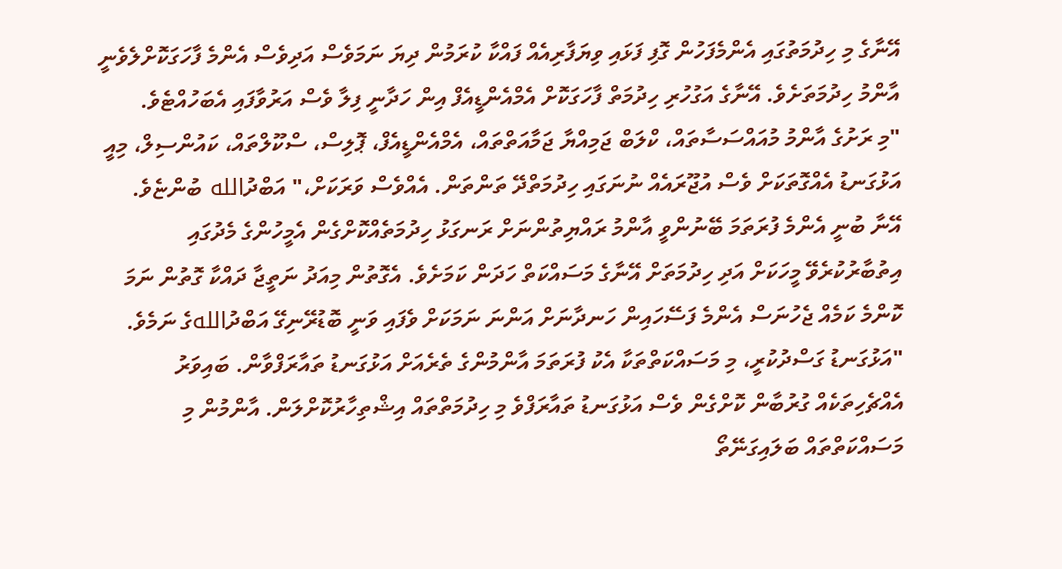އޭނާގެ މި ހިދުމަތުގައި އެންމެފަހުން ގޮފި ފަޅައި ވިޔަފާރިއެއް ފައްކާ ކުރަމުން ދިޔަ ނަމަވެސް އަދިވެސް އެންމެ ފާހަގަކޮށްލެވެނީ އާންމު ހިދުމަތަށެވެ. އޭނާގެ އަގުހުރި ހިދުމަތް ފާހަގަކޮށް އެމްއެންޑީއެފް އިން ހަދާނީ ފިލާ ވެސް އަރުވާފައި އެބަހުއްޓެވެ.
"މި ރަށުގެ އާންމު މުއައްސަސާތައް، ކްލަބް ޖަމިއްޔާ ޖަމާއަތްތައް، އެމްއެންޑީއެފް، ޕޮލިސް، ސްކޫލްތައް، ކައުންސިލް، މިއީ އަޅުގަނޑު އެއްގޮތަކަށް ވެސް އުޖޫރައެއް ނުނަގައި ހިދުމަތްދޭ ތަންތަން. އެއްވެސް ވަރަކަށް،" އަބްދުالله ބުންޏެވެ.
އޭނާ ބުނީ އެންމެ ފުރަތަމަ ބޭނުންވީ އާންމު ރައްޔިތުންނަށް ރަނގަޅު ހިދުމަތެއްކޮށްގެން އެމީހުންގެ މެދުގައި އިތުބާރުކުރެވޭ މީހަކަށް އަދި ހިދުމަތަށް އޭނާގެ މަސައްކަތް ހަދަން ކަމަށެވެ. އެގޮތުން މިއަދު ނަތީޖާ ދައްކާ ގޮތުން ނަމަ ކޮންމެ ކަމެއް ޖެހުނަސް އެންމެ ފަސޭހައިން ހަނދާނަށް އަންނަ ނަމަކަށް ވެފައި ވަނީ ބޮޑުރޭނިގޭ އަބްދުاللهގެ ނަމެވެ.
"އަޅުގަނޑު ގަސްދުކުރީ، މި މަސައްކަތްތަކާ އެކު ފުރަތަމަ އާންމުންގެ ތެރެއަށް އަޅުގަނޑު ތައާރަފްވާން. ބައިވަރު އެއްޗެހިތަކެއް ގުރުބާން ކޮށްގެން ވެސް އަޅުގަނޑު ތައާރަފްވެ މި ހިދުމަތްތައް އިޝްތިހާރުކޮށްލަން. އާންމުން މި މަސައްކަތްތައް ބަލައިގަނޭތޯ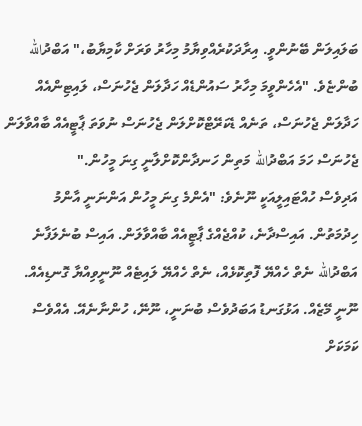ބަލައިލަން ބޭނުންވީ. އިރާދަކުރެއްވިޔާމު މިހާރު ވަރަށް ކާމިޔާބު،" އަބްދުالله ބުންޏެވެ. "އެހެންވީމަ މިހާރު ސައުންޑެއް ހަދާލަން ޖެހުނަސް، ލައިޓިންއެއް ހަދާލަން ޖެހުނަސް، ތަނެއް ޑެކަރޭޓްކޮށްލަން ޖެހުނަސް ނުވަތަ ޕާޓީއެއް ބާއްވާލަން ޖެހުނަސް ހަމަ އަބްދުالله މަތިން ހަނދާންކޮށްލާނީ ގިނަ މީހުން."
އަދިވެސް ހުއްޓައިލީއަކީ ނޫނެވެ: "އެންމެ ގިނަ މީހުން އަންނަނީ އާންމު ހިދުމަތުން. އައިސްދާނެ، ކުއްޖެއްގެ ޕާޓީއެއް ބާއްވާލަން. އައިސް ބުނެލަފާނެ އަބްދުالله ނެތް ހެއްޔޭ ފޮތިކޮޅެއް، ނެތް ހެއްޔޭ ލައިޓެއް ނޫނީވިއްޔާ ގޮނޑިއެއް. ނޫނީ މޭޒެއް. އަޅުގަނޑު އަބަދުވެސް ބުނަނީ، ނޫނޭ، ހުންނާނެއޭ. އެއްވެސް ކަމަކަށް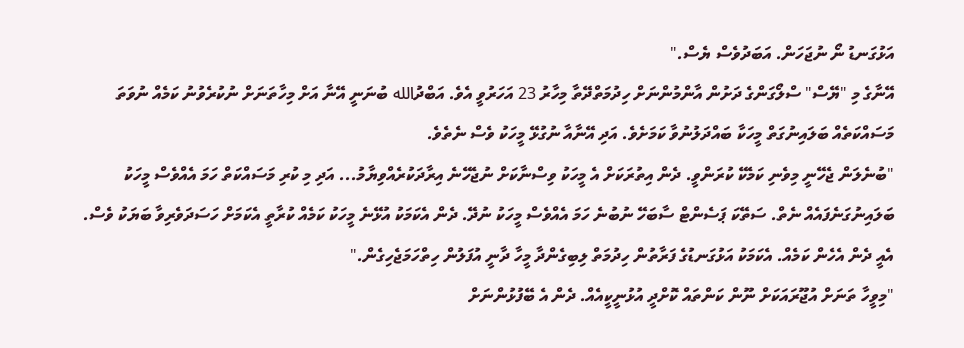އަޅުގަނޑު ނޯ ނުޖަހަން. އަބަދުވެސް ޔެސް."
އޭނާގެ މި "ޔޭސް" ސްލޯގަންގެ ދަށުން އާންމުންނަށް ހިދުމަތްދޭތާ މިހާރު 23 އަހަރުވީ އެވެ. އަބްދުالله ބުނަނީ އޭނާ އަށް މިހާތަނަށް ނުކުރެވުނު ކަމެއް ނުވަތަ މަސައްކަތެއް ބަލައިނުގަތް މީހަކާ ބައްދަލުނުވާ ކަމަށެވެ. އަދި އޭނާއާ ނުގުޅޭ މީހަކު ވެސް ނެތެވެ.
"ބުނެލަން ޖެހޭނީ މިވެނި ކަމެކޭ ކުރަންވީ. ދެން އިތުރަކަށް އެ މީހަކު ވިސްނާކަށް ނުޖެހޭނެ އިރާދަކުރެއްވިޔާމު... އަދި މި ކުރި މަސައްކަތް ހަމަ އެއްވެސް މީހަކު ބަލައިނުގަނެފައެއް ނެތް. ސަތޭކަ ޕަސެންޓް ސާބަހޭ ނުބުނެ ހަމަ އެއްވެސް މީހަކު ނުދޭ. ދެން އެކަމަކު އުޅޭނެ މީހަކު ކަމެއް ކުރާތީ އެކަމަށް ހަސަދަވެރިވާ ބަޔަކު ވެސް. އެއީ ދެން އެހެން ކަމެއް. އެކަމަކު އަޅުގަނޑުގެ ފަރާތުން ހިދުމަތް ލިބިގެންދާ މީހާ ދާނީ އުފަލުން ހިތްހަމަޖެހިގެން."
"މިވީހާ ތަނަށް އުޖޫރައަކަށް ނޫން ކަންތައް ކޮށްދީ އުޅުނީކީއެއް. ދެން އެ ބޭފުޅުންނަށް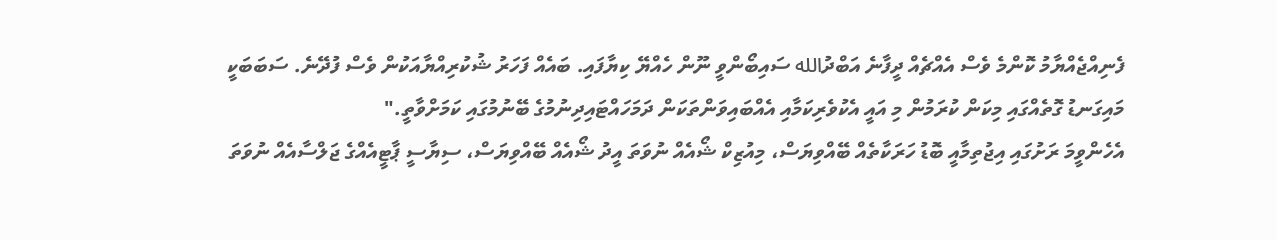ފެނިއްޖެއްޔާމު ކޮންމެ ވެސް އެއްޗެއް ދީފާނެ އަބްދުالله ސައިބޯންވީ ނޫން ހެއްޔޭ ކިޔާފައި. ބައެއް ފަހަރު ޝުކުރިއްޔާއަކުން ވެސް ފުދޭނެ. ސަބަބަކީ މައިގަނޑު ގޮތެއްގައި މިކަން ކުރަމުން މި އައީ އެކުވެރިކަމާއި އެއްބައިވަންތަކަން ދަމަހައްޓައިދިނުމުގެ ބޭނުމުގައި ކަމަށްވާތީ."
އެހެންވީމަ ރަށުގައި އިޖުތިމާއީ ބޮޑު ހަރަކާތެއް ބޭއްވިޔަސް، މިއުޒިކް ޝޯއެއް ނުވަތަ އީދު ޝޯއެއް ބޭއްވިޔަސް، ސިޔާސީ ޕާޓީއެއްގެ ޖަލްސާއެއް ނުވަތަ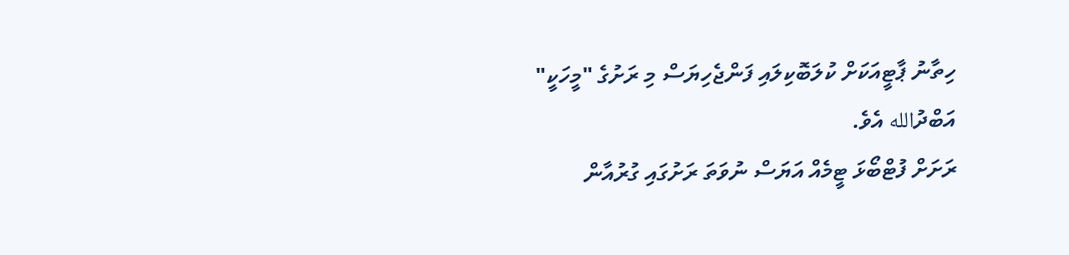ހިތާނު ޕާޓީއަކަށް ކުލަބޮކިލައި ފަންޖެހިޔަސް މި ރަށުގެ "މީހަކީ" އަބްދުالله އެވެ.
ރަށަށް ފުޓްބޯޅަ ޓީމެއް އަޔަސް ނުވަތަ ރަށުގައި ގުރުއާން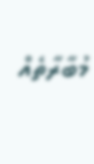މުބާރާތެއް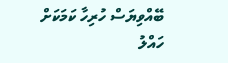ބޭއްވިޔަސް ހުރިހާ ކަމަކަށް ހައްލު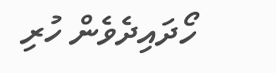ހޯދައިދެވެން ހުރި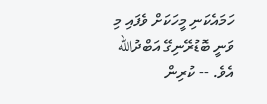ހަމައެކަނި މީހަކަށް ވެފައި މި ވަނީ ބޮޑުރޭނިގޭ އަބްދުالله އެވެ. -- ކުރިން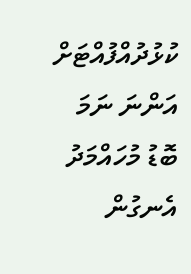ކުޅުދުއްފުއްޓަށް އަންނަ ނަމަ ބޮޑު މުހައްމަދު އެނގުން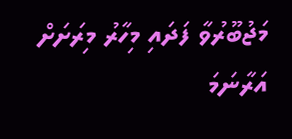މަޖުބޫރުވާ ފަދައި މިހާރު މިރަށަށް އަރާނަމަ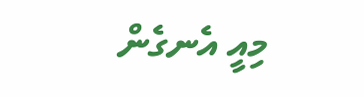މިއީ އެނގެން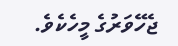ޖެހޭވަރުގެ މީހެކެވެ.